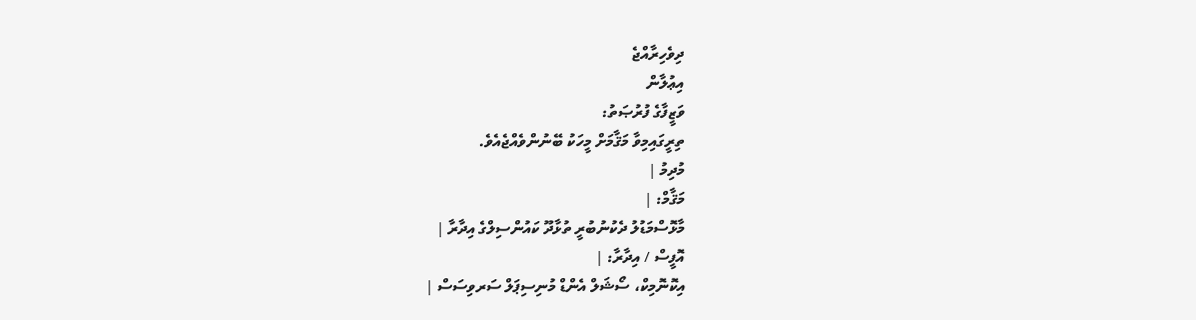ދިވެހިރާއްޖެ
އިޢުލާން
ވަޒީފާގެ ފުރުޞަތު:
ތިރީގައިމިވާ މަޤާމަށް މީހަކު ބޭނުންވެއްޖެއެވެ.
މުދިމު |
މަޤާމް: |
މާޅޮސްމަޑުލު ދެކުނުބުރީ ތުޅާދޫ ކައުންސިލްގެ އިދާރާ |
އޮފީސް / އިދާރާ: |
އިކޮނޮމިކް، ސޯޝަލް އެންޑް މުނިސިޕަލް ސަރވިސަސް |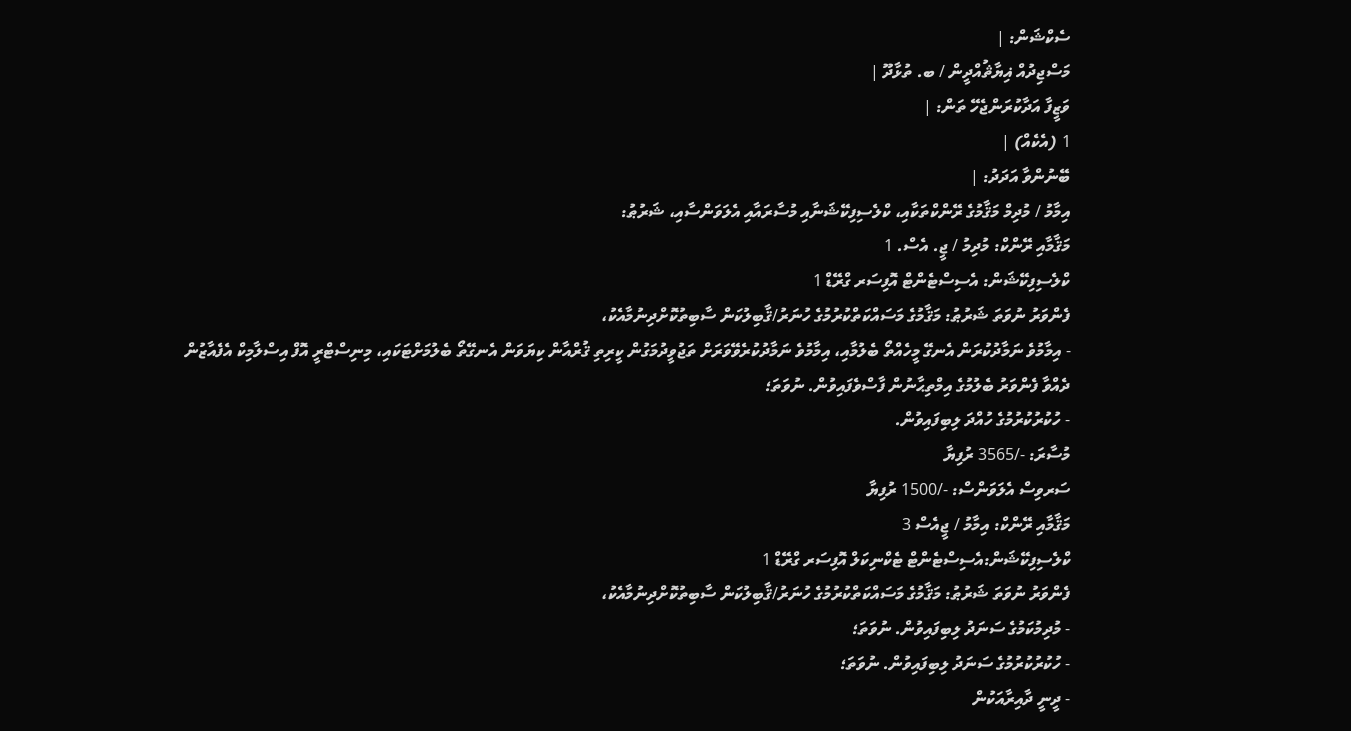ސެކްޝަން: |
މަސްޖިދުއް ޣިޔާޘުއްދީން / ބ. ތުޅާދޫ |
ވަޒީފާ އަދާކުރަންޖެހޭ ތަން: |
1 (އެކެއް) |
ބޭނުންވާ އަދަދު: |
އިމާމު / މުދިމް މަޤާމުގެ ރޭންކްތަކާއި، ކްލެސިފިކޭޝަނާއި މުސާރައާއި އެލަވަންސާއި، ޝަރުޠު:
މަޤާމާއި ރޭންކް: މުދިމު / ޖީ. އެސް. 1
ކްލެސިފިކޭޝަން: އެސިސްޓެންޓް އޮފިސަރ ގްރޭޑް 1
ފެންވަރު ނުވަތަ ޝަރުޠު: މަޤާމުގެ މަސައްކަތްކުރުމުގެ ހުނަރު/ޤާބިލުކަން ސާބިތުކޮށްދިނުމާއެކު،
- އިމާމުވެ ނަމާދުކުރަން އެނގޭ މީހެއްތޯ ބެލުމާއި، އިމާމުވެ ނަމާދުކުރެވޭވަރަށް ތަޖުވީދުމަގުން ކީރިތި ޤުރްއާން ކިޔަވަން އެނގޭތޯ ބެލުމަށްޓަކައި، މިނިސްޓްރީ އޮފް އިސްލާމިކް އެފެއާޒުން ދެއްވާ ފެންވަރު ބެލުމުގެ އިމްތިޙާނުން ފާސްވެފައިވުން. ނުވަތަ؛
- ހުކުރުކުރުމުގެ ހުއްދަ ލިބިފައިވުން.
މުސާރަ: -/3565 ރުފިޔާ
ސަރވިސް އެލަވަންސް: -/1500 ރުފިޔާ
މަޤާމާއި ރޭންކް: އިމާމު / ޖީއެސް 3
ކްލެސިފިކޭޝަން:އެސިސްޓެންޓް ޓެކްނިކަލް އޮފިސަރ ގްރޭޑް 1
ފެންވަރު ނުވަތަ ޝަރުޠު: މަޤާމުގެ މަސައްކަތްކުރުމުގެ ހުނަރު/ޤާބިލުކަން ސާބިތުކޮށްދިނުމާއެކު،
- މުދިމުކަމުގެ ސަނަދު ލިބިފައިވުން. ނުވަތަ؛
- ހުކުރުކުރުމުގެ ސަނަދު ލިބިފައިވުން. ނުވަތަ؛
- ދީނީ ދާއިރާއަކުން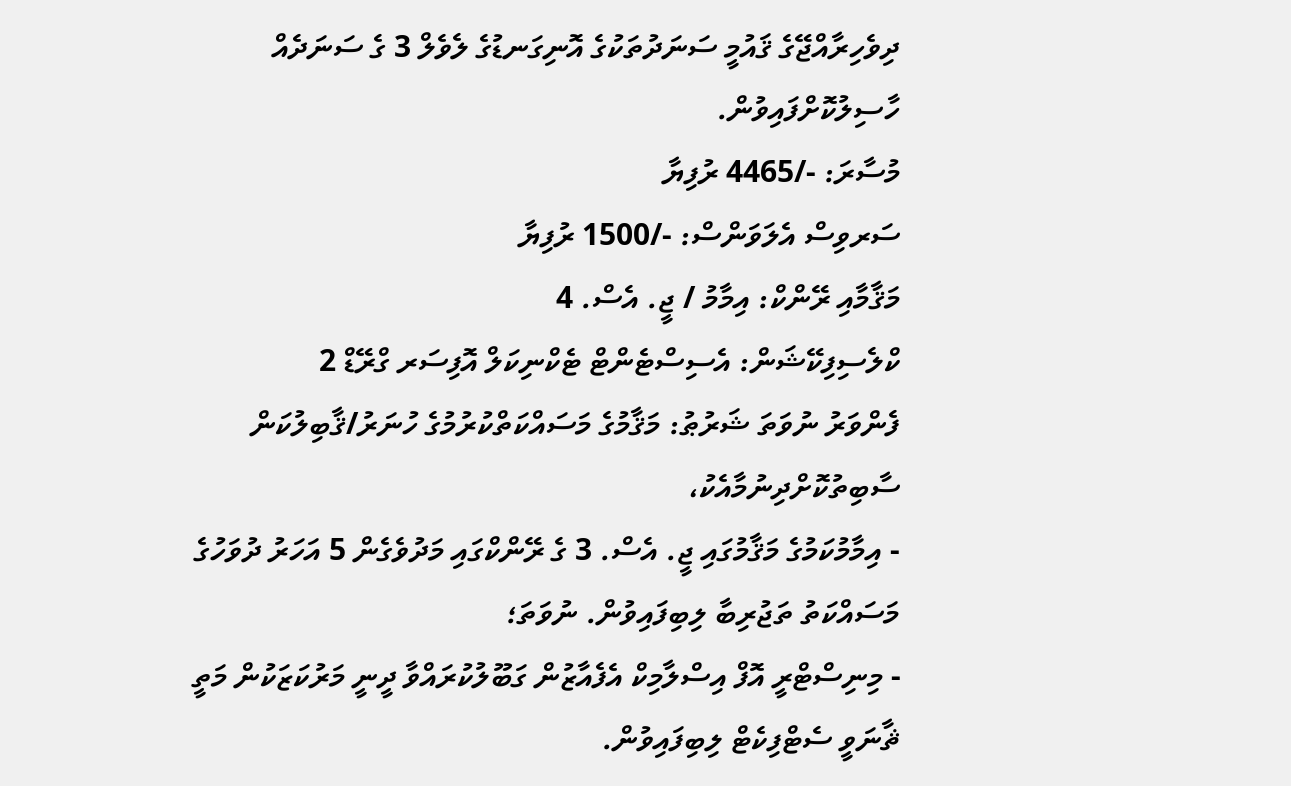ދިވެހިރާއްޖޭގެ ޤައުމީ ސަނަދުތަކުގެ އޮނިގަނޑުގެ ލެވެލް 3 ގެ ސަނަދެއް ހާސިލުކޮށްފައިވުން.
މުސާރަ: -/4465 ރުފިޔާ
ސަރވިސް އެލަވަންސް: -/1500 ރުފިޔާ
މަޤާމާއި ރޭންކް: އިމާމު / ޖީ. އެސް. 4
ކްލެސިފިކޭޝަން: އެސިސްޓެންޓް ޓެކްނިކަލް އޮފިސަރ ގްރޭޑް 2
ފެންވަރު ނުވަތަ ޝަރުޠު: މަޤާމުގެ މަސައްކަތްކުރުމުގެ ހުނަރު/ޤާބިލުކަން ސާބިތުކޮށްދިނުމާއެކު،
- އިމާމުކަމުގެ މަޤާމުގައި ޖީ. އެސް. 3 ގެ ރޭންކްގައި މަދުވެގެން 5 އަހަރު ދުވަހުގެ މަސައްކަތު ތަޖުރިބާ ލިބިފައިވުން. ނުވަތަ؛
- މިނިސްޓްރީ އޮފް އިސްލާމިކް އެފެއާޒުން ގަބޫލުކުރައްވާ ދީނީ މަރުކަޒަކުން މަތީ ޘާނަވީ ސެޓްފިކެޓް ލިބިފައިވުން.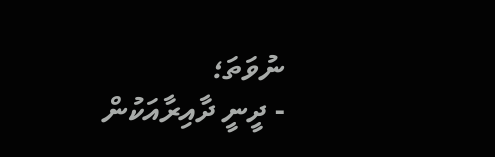ނުވަތަ؛
- ދީނީ ދާއިރާއަކުން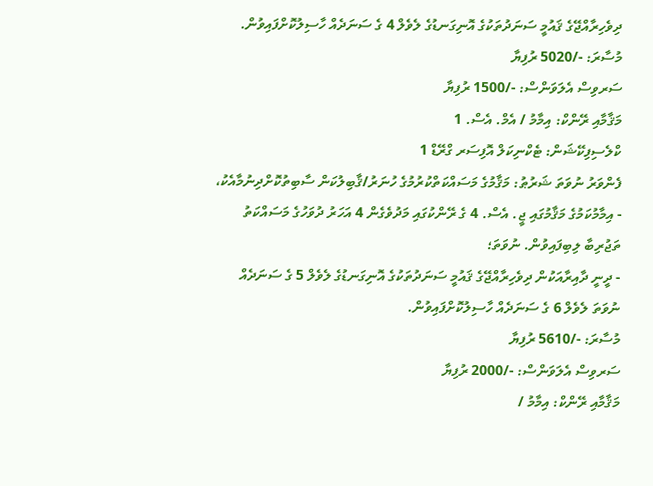ދިވެހިރާއްޖޭގެ ޤައުމީ ސަނަދުތަކުގެ އޮނިގަނޑުގެ ލެވެލް 4 ގެ ސަނަދެއް ހާސިލުކޮށްފައިވުން.
މުސާރަ: -/5020 ރުފިޔާ
ސަރވިސް އެލަވަންސް: -/1500 ރުފިޔާ
މަޤާމާއި ރޭންކް: އިމާމު / އެމް. އެސް. 1
ކްލެސިފިކޭޝަން: ޓެކްނިކަލް އޮފިސަރ ގްރޭޑް 1
ފެންވަރު ނުވަތަ ޝަރުޠު: މަޤާމުގެ މަސައްކަތްކުރުމުގެ ހުނަރު/ޤާބިލުކަން ސާބިތުކޮށްދިނުމާއެކު،
- އިމާމުކަމުގެ މަޤާމުގައި ޖީ. އެސް. 4 ގެ ރޭންކުގައި މަދުވެގެން 4 އަހަރު ދުވަހުގެ މަސައްކަތު ތަޖުރިބާ ލިބިފައިވުން. ނުވަތަ؛
- ދީނީ ދާއިރާއަކުން ދިވެހިރާއްޖޭގެ ޤައުމީ ސަނަދުތަކުގެ އޮނިގަނޑުގެ ލެވެލް 5 ގެ ސަނަދެއް ނުވަތަ ލެވެލް 6 ގެ ސަނަދެއް ހާސިލުކޮށްފައިވުން.
މުސާރަ: -/5610 ރުފިޔާ
ސަރވިސް އެލަވަންސް: -/2000 ރުފިޔާ
މަޤާމާއި ރޭންކް: އިމާމު /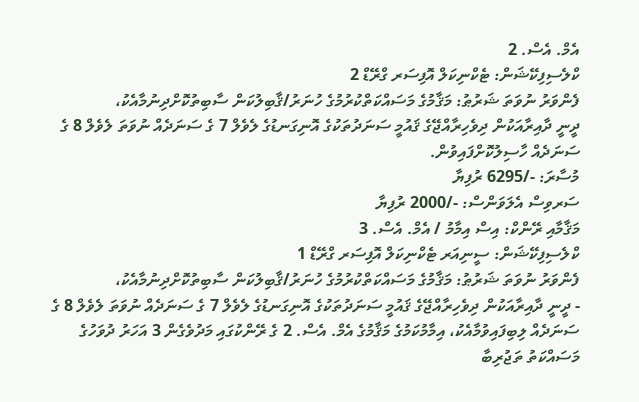އެމް. އެސް. 2
ކްލެސިފިކޭޝަން: ޓެކްނިކަލް އޮފިސަރ ގްރޭޑް 2
ފެންވަރު ނުވަތަ ޝަރުޠު: މަޤާމުގެ މަސައްކަތްކުރުމުގެ ހުނަރު/ޤާބިލުކަން ސާބިތުކޮށްދިނުމާއެކު،
ދީނީ ދާއިރާއަކުން ދިވެހިރާއްޖޭގެ ޤައުމީ ސަނަދުތަކުގެ އޮނިގަނޑުގެ ލެވެލް 7 ގެ ސަނަދެއް ނުވަތަ ލެވެލް 8 ގެ ސަނަދެއް ހާސިލުކޮށްފައިވުން.
މުސާރަ: -/6295 ރުފިޔާ
ސަރވިސް އެލަވަންސް: -/2000 ރުފިޔާ
މަޤާމާއި ރޭންކް: އިސް އިމާމު / އެމް. އެސް. 3
ކްލެސިފިކޭޝަން: ސީނިއަރ ޓެކްނިކަލް އޮފިސަރ ގްރޭޑް 1
ފެންވަރު ނުވަތަ ޝަރުޠު: މަޤާމުގެ މަސައްކަތްކުރުމުގެ ހުނަރު/ޤާބިލުކަން ސާބިތުކޮށްދިނުމާއެކު،
- ދީނީ ދާއިރާއަކުން ދިވެހިރާއްޖޭގެ ޤައުމީ ސަނަދުތަކުގެ އޮނިގަނޑުގެ ލެވެލް 7 ގެ ސަނަދެއް ނުވަތަ ލެވެލް 8 ގެ ސަނަދެއް ލިބިފައިވުމާއެކު، އިމާމުކަމުގެ މަޤާމުގެ އެމް. އެސް. 2 ގެ ރޭންކުގައި މަދުވެގެން 3 އަހަރު ދުވަހުގެ މަސައްކަތު ތަޖުރިބާ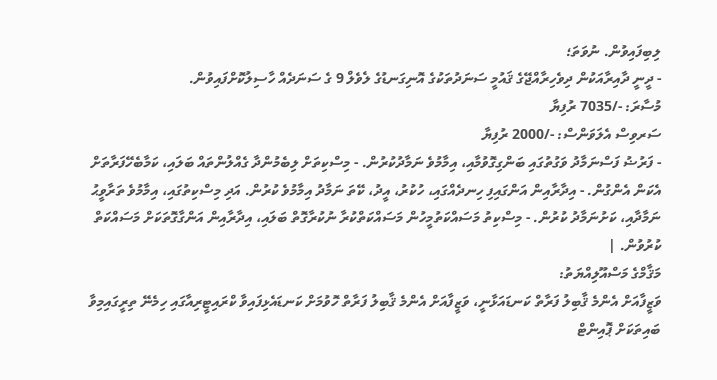ލިބިފައިވުން. ނުވަތަ؛
- ދީނީ ދާއިރާއަކުން ދިވެހިރާއްޖޭގެ ޤައުމީ ސަނަދުތަކުގެ އޮނިގަނޑުގެ ލެވެލް 9 ގެ ސަނަދެއް ހާސިލުކޮށްފައިވުން.
މުސާރަ: -/7035 ރުފިޔާ
ސަރވިސް އެލަވަންސް: -/2000 ރުފިޔާ
- ފަރުޟު ފަސްނަމާދު ވަގުތުގައި ބަންގިގޮވުމާއި، އިމާމުވެ ނަމާދުކުރުން. - މިސްކިތަށް ލިބެމުންދާ ގެއްލުންތައް ބަލައި، ކަމާބެހޭފަރާތަށް އެކަން އެންގުން. - އިދާރާއިން އަންގައިފި ހިނދެއްގައި، ހުކުރު، އީދު، ކޭތަ ނަމާދު އިމާމުވެ ކުރުން. އަދި މިސްކިތުގައި، އިމާމުވެ ތަރާވީޙު ނަމާދާއި، ކަށުނަމާދު ކުރުން. - މިސްކިތު މަސައްކަތުމީހުން މަސައްކަތްކުރާ ނުކުރާގޮތް ބަލައި، އިދާރާއިން އަންގާގޮތަކަށް މަސައްކަތް ކުރުވުން. |
މަޤާމްގެ މަސްއޫލިއްޔަތު:
ވަޒީފާއަށް އެންމެ ޤާބިލު ފަރާތް ކަނޑައަޅާނީ، ވަޒީފާއަށް އެންމެ ޤާބިލު ފަރާތް ހޮވުމަށް ކަނޑައެޅިފައިވާ ކްރައިޓީރިއާގައި ހިމެނޭ ތިރީގައިމިވާ ބައިތަކަށް ޕޮއިންޓް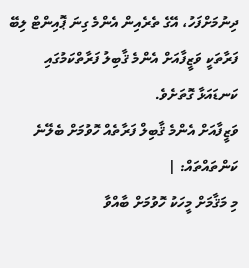ދިނުމަށްފަހު، އޭގެ ތެރެއިން އެންމެ ގިނަ ޕޮއިންޓް ލިބޭ ފަރާތަކީ ވަޒީފާއަށް އެންމެ ޤާބިލު ފަރާތްކަމުގައި ކަނޑައަޅާ ގޮތަށެވެ.
ވަޒީފާއަށް އެންމެ ޤާބިލް ފަރާތެއް ހޮވުމަށް ބެލޭނެ ކަންތައްތައް: |
މި މަޤާމަށް މީހަކު ހޮވުމަށް ބާއްވާ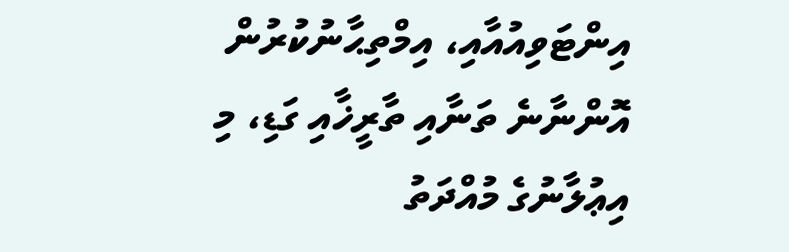އިންޓަވިއުއާއި، އިމްތިޙާނުކުރުން އޮންނާނެ ތަނާއި ތާރީޚާއި ގަޑި، މި އިޢުލާނުގެ މުއްދަތު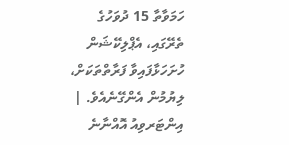ހަމަވާތާ 15 ދުވަހުގެ ތެރޭގައި، އެޕްލިކޭޝަން ހުށަހަޅާފައިވާ ފަރާތްތަކަށް، ލިޔުމުން އެންގޭނެއެވެ. |
އިންޓަރވިއު އޮއްނާނެ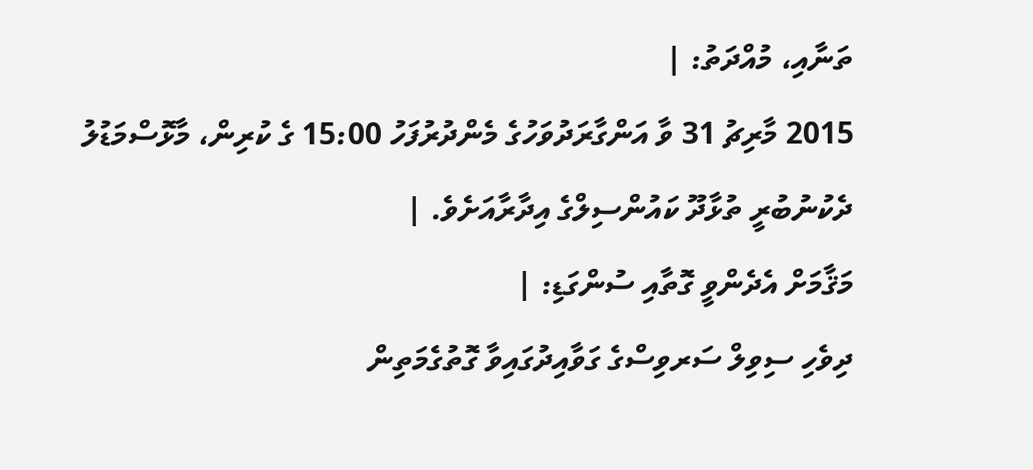ތަނާއި، މުއްދަތު: |
2015 މާރިޗު 31 ވާ އަންގާރަދުވަހުގެ މެންދުރުފަހު 15:00 ގެ ކުރިން، މާޅޮސްމަޑުލު ދެކުނުބުރީ ތުޅާދޫ ކައުންސިލްގެ އިދާރާއަށެވެ. |
މަޤާމަށް އެދެންވީ ގޮތާއި ސުންގަޑި: |
ދިވެހި ސިވިލް ސަރވިސްގެ ގަވާއިދުގައިވާ ގޮތުގެމަތިން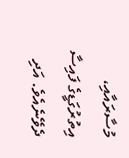މުސާރައާއި، އިތުރުގަޑީގެ ފައިސާ ދެވޭނެއެވެ. އަދި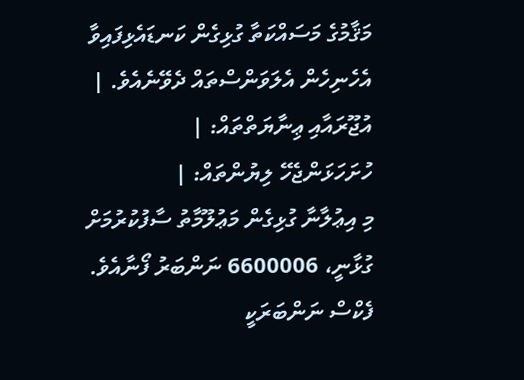މަޤާމުގެ މަސައްކަތާ ގުޅިގެން ކަނޑައެޅިފައިވާ އެހެނިހެން އެލަވަންސްތައް ދެވޭނެއެވެ. |
އުޖޫރައާއި ޢިނާޔަތްތައް: |
ހުށަހަޅަންޖެހޭ ލިޔުންތައް: |
މި އިޢުލާނާ ގުޅިގެން މަޢުލޫމާތު ސާފުކުރުމަށް ގުޅާނީ، 6600006 ނަންބަރު ފޯނާއެވެ. ފެކްސް ނަންބަރަކީ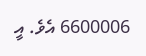6600006 އެވެ. އީ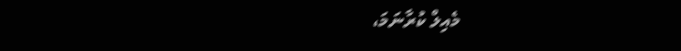މެއިލް ކުރާނަމަ،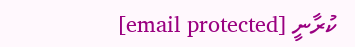ކުރާނީ [email protected]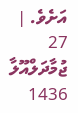އަށެވެ. |
27 ޖުމާދަލްއޫލާ 1436